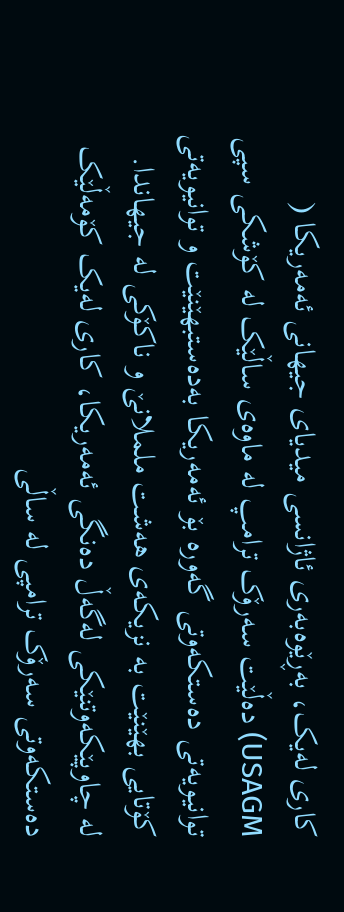کاری لەیک، بەڕێوەبەری ئاژانسی میدیای جیهانی ئەمەریکا ( USAGM) دەڵێت سەرۆک ترامپ لە ماوەی ساڵێک لە کۆشکی سپی توانیویەتی دەستکەوتی گەورە بۆ ئەمەریکا بەدەستبهێنێت و توانیویەتی کۆتایی بهێنێت بە نزیکەی هەشت ململانێ و ناکۆکی لە جیهاندا.
لە چاوپێکەوتنێکی لەگەڵ دەنگی ئەمەریکا، کاری لەیک کۆمەڵێک دەستکەوتی سەرۆک ترامپی لە ساڵی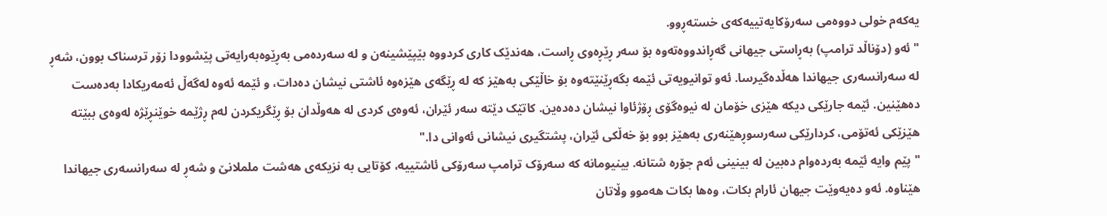یەکەم خولی دووەمی سەرۆکایەتییەکەی خستەڕوو.
" ئەو (دۆناڵد ترامپ) بەڕاستی جیهانی گەڕاندووەتەوە بۆ سەر ڕێڕەوی ڕاست، هەندێک کاری کردووە بێپێشینەن و لە سەردەمی بەڕێوەبەرایەتی پێشوودا زۆر ترسناک بوون، شەڕ لە سەرانسەری جیهاندا هەڵدەگیرسا. ئەو توانیویەتی ئێمە بگەڕێنێتەوە بۆ خاڵێکی بەهێز کە لە ڕێگەی هێزەوە ئاشتی نیشان دەدات، و ئێمە ئەوە لەگەڵ ئەمەریکادا بەدەست دەهێنین. ئێمە جارێکی دیکە هێزی خۆمان لە نیوەگۆی ڕۆژئاوا نیشان دەدەین. کاتێک دێتە سەر ئێران، ئەوەی کردی لە هەوڵدان بۆ ڕێگریکردن لەم ڕژێمە خوێنڕێژە لەوەی ببێتە هێزێکی ئەتۆمی، کردارێکی سەرسوڕهێنەری بەهێز بوو بۆ خەڵکی ئێران، پشتگیری نیشانی ئەوانی دا."
"پێم وایە ئێمە بەردەوام دەبین لە بینینی ئەم جۆرە شتانە. بینیومانە کە سەرۆک ترامپ سەرۆکی ئاشتییە، کۆتایی بە نزیکەی هەشت ململانێ و شەڕ لە سەرانسەری جیهاندا هێناوە. ئەو دەیەوێت جیهان ئارام بکات، وەها بکات هەموو وڵاتان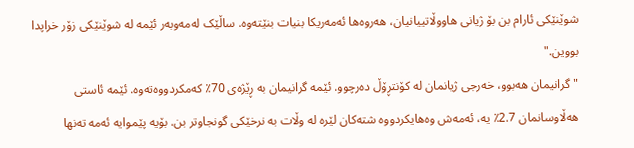شوێنێکی ئارام بن بۆ ژیانی هاووڵاتییانیان، هەروەها ئەمەریکا بنیات بنێتەوە. ساڵێک لەمەوبەر ئێمە لە شوێنێکی زۆر خراپدا بووین."
"گرانیمان هەبوو، خەرجی ژیانمان لە کۆنتڕۆڵ دەرچوو. ئێمە گرانیمان بە ڕێژەی 70٪ کەمکردووەتەوە. ئێمە ئاستی هەڵاوسانمان 2.7٪ یە، ئەمەش وەهایکردووە شتەکان لێرە لە وڵات بە نرخێکی گونجاوتر بن. بۆیە پێموایە ئەمە تەنها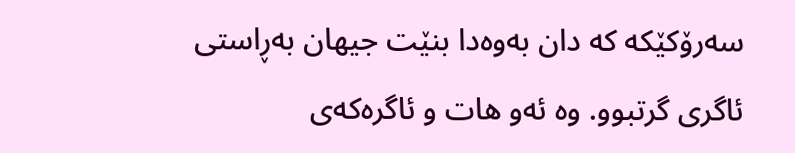سەرۆکێکە کە دان بەوەدا بنێت جیهان بەڕاستی ئاگری گرتبوو. وە ئەو هات و ئاگرەکەی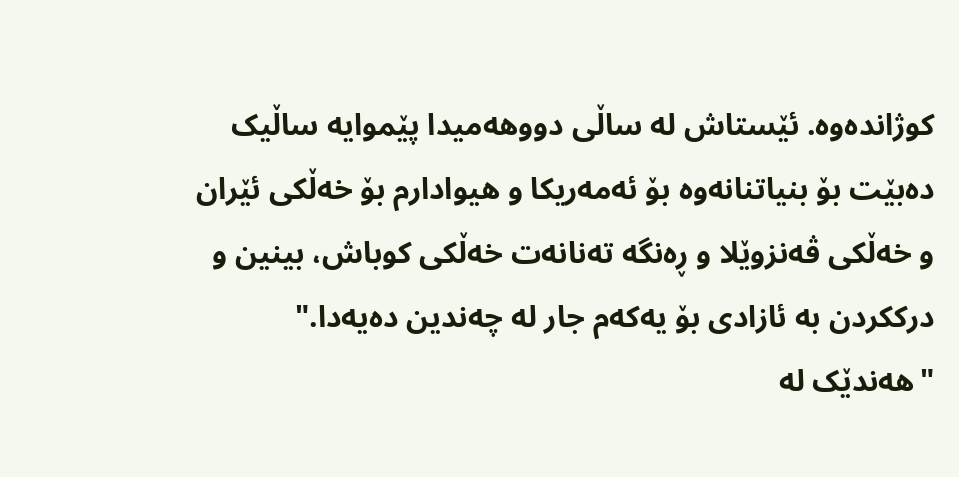کوژاندەوە. ئێستاش لە ساڵی دووهەمیدا پێموایە ساڵیک دەبێت بۆ بنیاتنانەوە بۆ ئەمەریکا و هیوادارم بۆ خەڵکی ئێران و خەڵکی ڤەنزوێلا و ڕەنگە تەنانەت خەڵکی کوباش، بینین و درککردن بە ئازادی بۆ یەکەم جار لە چەندین دەیەدا."
"هەندێک لە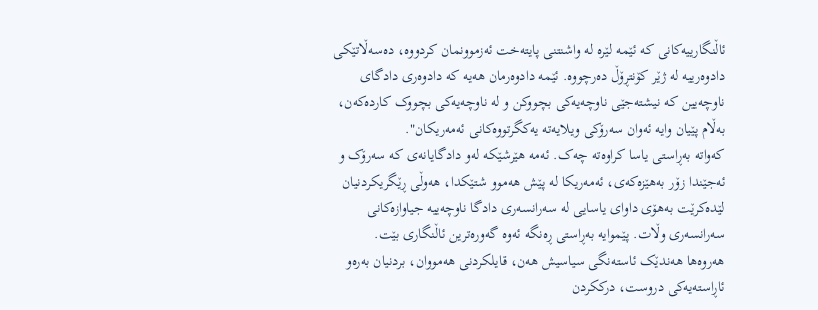ئاڵنگارییەکانی کە ئێمە لێرە لە واشنتنی پایتەخت ئەزموونمان کردووە، دەسەڵاتێکی دادوەرییە لە ژێر کۆنتڕۆڵ دەرچووە. ئێمە دادوەرمان هەیە کە دادوەری دادگای ناوچەیین کە نیشتەجێی ناوچەیەکی بچووکن و لە ناوچەیەکی بچووک کاردەکەن، بەڵام پێیان وایە ئەوان سەرۆکی ویلایەتە یەکگرتووەکانی ئەمەریکان".
کەواتە بەڕاستی یاسا کراوەتە چەک. ئەمە هێرشێکە لەو دادگایانەی کە سەرۆک و ئەجێندا زۆر بەهێزەکەی، ئەمەریکا لە پێش هەموو شتێکدا، هەوڵی ڕێگریکردنیان لێدەکرێت بەهۆی داوای یاسایی لە سەرانسەری دادگا ناوچەییە جیاوازەکانی سەرانسەری وڵات. پێموایە بەڕاستی ڕەنگە ئەوە گەورەترین ئاڵنگاری بێت.
هەروەها هەندێک ئاستەنگی سیاسیش هەن، قایلکردنی هەمووان، بردنیان بەرەو ئاڕاستەیەکی دروست، درککردن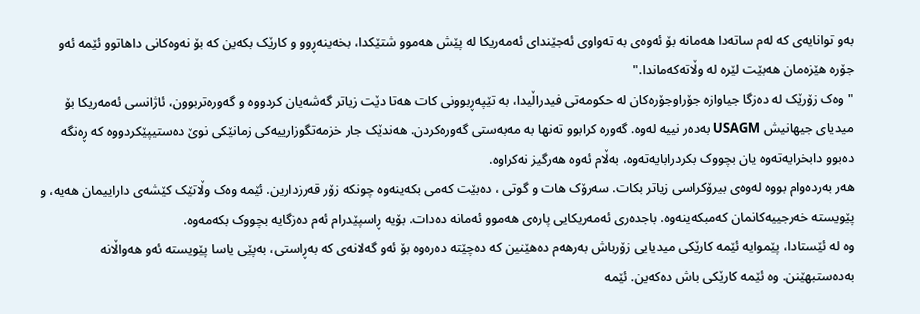بەو توانایەی کە لەم ساتەدا هەمانە بۆ ئەوەی بە تەواوی ئەجێندای ئەمەریکا لە پێش هەموو شتێکدا، بخەینەڕوو و کارێک بکەین کە بۆ نەوەکانی داهاتوو ئێمە ئەو جۆرە هێزەمان هەبێت لێرە لە وڵاتەکەماندا."
" وەک زۆرێک لە دەزگا جیاوازە جۆراوجۆرەکان لە حکومەتی فیدراڵیدا، بە تێپەڕبوونی کات هەتا دێت زیاتر گەشەیان کردووە و گەورەتربوون، ئاژانسی ئەمەریکا بۆ میدیای جیهانیش USAGM بەدەر نییە لەوە. گەورە کرابوو تەنها بە مەبەستی گەورەکردن. هەندێک جار خزمەتگوزارییەکی زمانێکی نوێ دەستیپێکردووە کە ڕەنگە دەبوو دابخرایەتەوە یان بچووک بکردرابایەتەوە، بەڵام ئەوە هەرگیز نەکراوە.
هەر بەردەوام بووە لەوەی بیرۆکراسی زیاتر بکات. سەرۆک هات و گوتی ، دەبێت کەمی بکەینەوە چونکە زۆر قەرزدارین. ئێمە وەک وڵاتێک کێشەی داراییمان هەیە، و پێویستە خەرجییەکانمان کەمبکەینەوە. باجدەری ئەمەریکایی پارەی هەموو ئەمانە دەدات. بۆیە ڕاسپێدرام ئەم دەزگایە بچووک بکەمەوە.
وە لە ئێستادا، پێموایە ئێمە کارێکی میدیایی زۆرباش بەرهەم دەهێنین کە دەچێتە دەرەوە بۆ ئەو گەلانەی کە بەڕاستی، بەپێی یاسا پێویستە ئەو هەواڵانە بەدەستبهێنن. وە ئێمە کارێکی باش دەکەین. ئێمە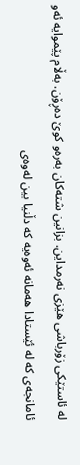لە ئاستێکی زۆرباشی هێزی نەرمداین. بزانین شتەکان بەرەو کوێ دەڕۆن. بەڵام پێموایە ئەو ئامانجەی کە لە ئێستادا هەمانە ئەوەیە کە دڵنیا بین لەوەی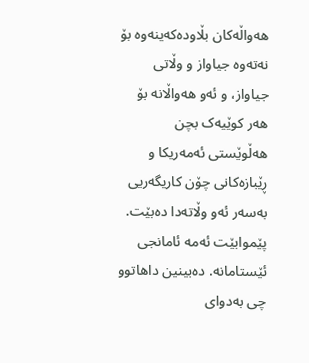هەواڵەکان بڵاودەکەینەوە بۆ نەتەوە جیاواز و وڵاتی جیاواز، و ئەو هەواڵانە بۆ هەر کوێیەک بچن هەڵوێستی ئەمەریکا و ڕێبازەکانی چۆن کاریگەریی بەسەر ئەو وڵاتەدا دەبێت.
پێموابێت ئەمە ئامانجی ئێستامانە. دەبینین داهاتوو چی بەدوای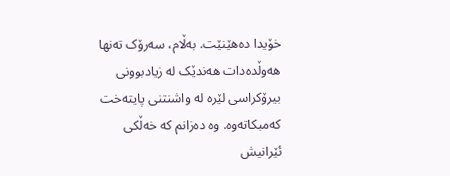خۆیدا دەهێنێت. بەڵام، سەرۆک تەنها هەوڵدەدات هەندێک لە زیادبوونی بیرۆکراسی لێرە لە واشنتنی پایتەخت کەمبکاتەوە. وە دەزانم کە خەڵکی ئێرانیش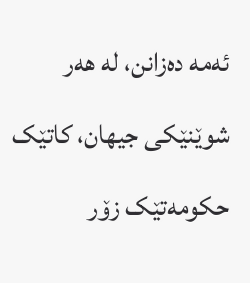ئەمە دەزانن، لە هەر شوێنێکی جیهان، کاتێک حکومەتێک زۆر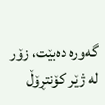گەورە دەبێت، زۆر لە ژێر کۆنتڕۆڵ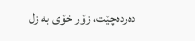دەردەچێت، زۆر خۆی بە زل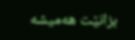بزانێت هەمیشە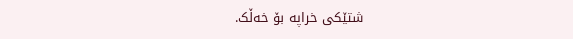شتێکی خراپە بۆ خەڵک.